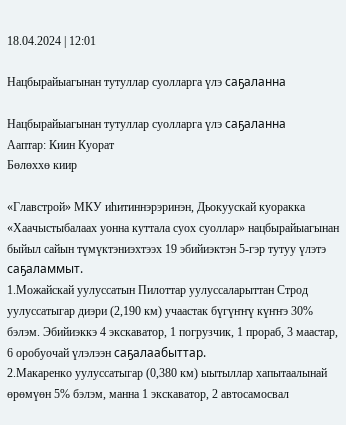18.04.2024 | 12:01

Нацбырайыагынан тутуллар суолларга үлэ саҕаланна

Нацбырайыагынан тутуллар суолларга үлэ саҕаланна
Ааптар: Киин Куорат
Бөлөххө киир

«Главстрой» МКУ иһитиннэрэринэн, Дьокуускай куоракка «Хаачыстыбалаах уонна куттала суох суоллар» нацбырайыагынан быйыл сайын түмүктэниэхтээх 19 эбийиэктэн 5-гэр тутуу үлэтэ саҕаламмыт.
1.Можайскай уулуссатын Пилоттар уулуссаларыттан Строд уулуссатыгар диэри (2,190 км) учаастак бүгүҥҥү күҥҥэ 30% бэлэм. Эбийиэккэ 4 экскаватор, 1 погрузчик, 1 прораб, 3 маастар, 6 оробуочай үлэлээн саҕалаабыттар.
2.Макаренко уулуссатыгар (0,380 км) ыытыллар хапытаалынай өрөмүөн 5% бэлэм, манна 1 экскаватор, 2 автосамосвал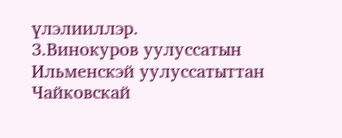үлэлииллэр.
3.Винокуров уулуссатын Ильменскэй уулуссатыттан Чайковскай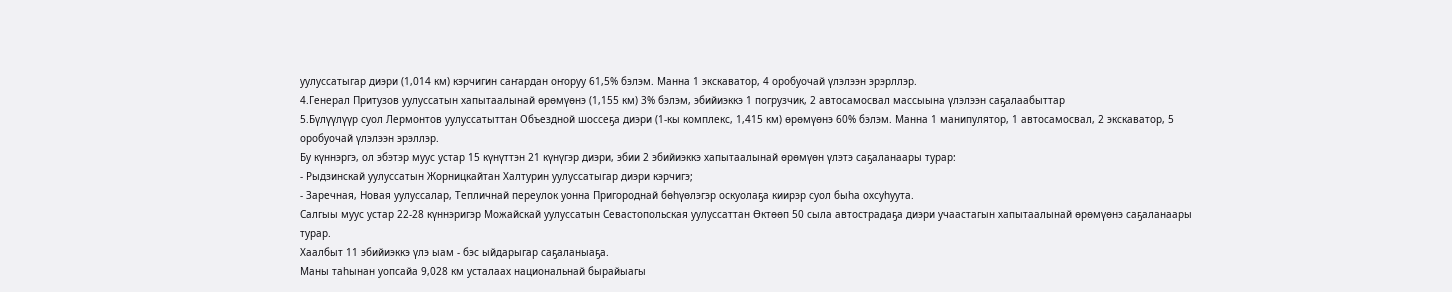уулуссатыгар диэри (1,014 км) кэрчигин саҥардан оҥоруу 61,5% бэлэм. Манна 1 экскаватор, 4 оробуочай үлэлээн эрэрллэр.
4.Генерал Притузов уулуссатын хапытаалынай өрөмүөнэ (1,155 км) 3% бэлэм, эбийиэккэ 1 погрузчик, 2 автосамосвал массыына үлэлээн саҕалаабыттар
5.Бүлүүлүүр суол Лермонтов уулуссатыттан Объездной шоссеҕа диэри (1-кы комплекс, 1,415 км) өрөмүөнэ 60% бэлэм. Манна 1 манипулятор, 1 автосамосвал, 2 экскаватор, 5 оробуочай үлэлээн эрэллэр.
Бу күннэргэ, ол эбэтэр муус устар 15 күнүттэн 21 күнүгэр диэри, эбии 2 эбийиэккэ хапытаалынай өрөмүөн үлэтэ саҕаланаары турар:
- Рыдзинскай уулуссатын Жорницкайтан Халтурин уулуссатыгар диэри кэрчигэ;
- Заречная, Новая уулуссалар, Тепличнай переулок уонна Пригороднай бөһүөлэгэр оскуолаҕа киирэр суол быһа охсуһуута.
Салгыы муус устар 22-28 күннэригэр Можайскай уулуссатын Севастопольская уулуссаттан Өктөөп 50 сыла автострадаҕа диэри учаастагын хапытаалынай өрөмүөнэ саҕаланаары турар.
Хаалбыт 11 эбийиэккэ үлэ ыам - бэс ыйдарыгар саҕаланыаҕа.
Маны таһынан уопсайа 9,028 км усталаах национальнай бырайыагы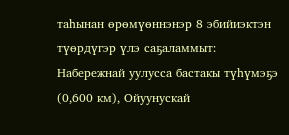таһынан өрөмүөннэнэр 8 эбийиэктэн түөрдүгэр үлэ саҕаламмыт: Набережнай уулусса бастакы түһүмэҕэ (0,600 км), Ойуунускай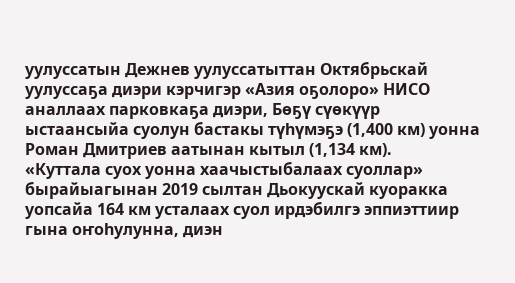уулуссатын Дежнев уулуссатыттан Октябрьскай уулуссаҕа диэри кэрчигэр «Азия оҕолоро» НИСО аналлаах парковкаҕа диэри, Бөҕү сүөкүүр ыстаансыйа суолун бастакы түһүмэҕэ (1,400 км) уонна Роман Дмитриев аатынан кытыл (1,134 км).
«Куттала суох уонна хаачыстыбалаах суоллар» бырайыагынан 2019 сылтан Дьокуускай куоракка уопсайа 164 км усталаах суол ирдэбилгэ эппиэттиир гына оҥоһулунна, диэн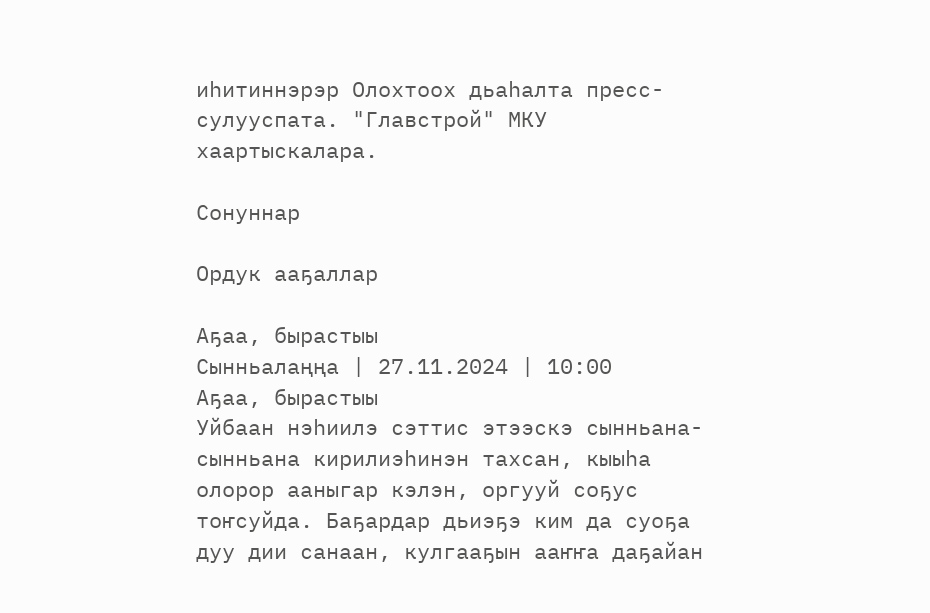иһитиннэрэр Олохтоох дьаһалта пресс-сулууспата. "Главстрой" МКУ хаартыскалара.

Сонуннар

Ордук ааҕаллар

Аҕаа, бырастыы
Сынньалаңңа | 27.11.2024 | 10:00
Аҕаа, бырастыы
Уйбаан нэһиилэ сэттис этээскэ сынньана-сынньана кирилиэһинэн тахсан, кыыһа олорор ааныгар кэлэн, оргууй соҕус тоҥсуйда. Баҕардар дьиэҕэ ким да суоҕа дуу дии санаан, кулгааҕын ааҥҥа даҕайан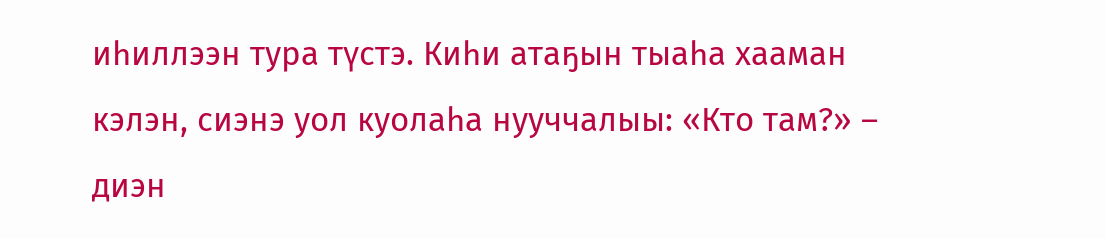иһиллээн тура түстэ. Киһи атаҕын тыаһа хааман кэлэн, сиэнэ уол куолаһа нууччалыы: «Кто там?» – диэн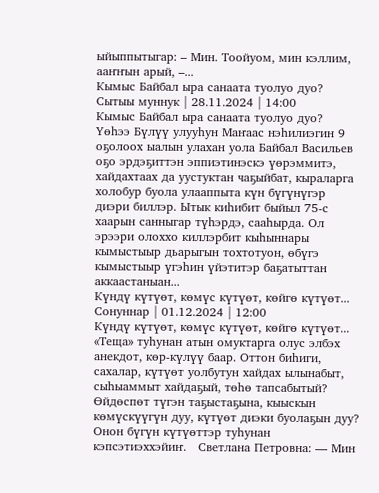ыйыппытыгар: – Мин. Тоойуом, мин кэллим, ааҥҥын арый, –...
Кымыс Байбал ыра санаата туолуо дуо?
Сытыы муннук | 28.11.2024 | 14:00
Кымыс Байбал ыра санаата туолуо дуо?
Үөһээ Бүлүү улууһун Маҥаас нэһилиэгин 9 оҕолоох ыалын улахан уола Байбал Васильев оҕо эрдэҕиттэн эппиэтинэскэ үөрэммитэ, хайдахтаах да уустуктан чаҕыйбат, кыраларга холобур буола улааппыта күн бүгүнүгэр  диэри биллэр. Ытык киһибит быйыл 75-с хаарын санныгар түһэрдэ, сааһырда. Ол эрээри олоххо киллэрбит кыһыннары кымыстыыр дьарыгын тохтотуон, өбүгэ кымыстыыр үгэһин үйэтитэр баҕатыттан аккаастаныан...
Күндү күтүөт, көмүс күтүөт, көйгө күтүөт...
Сонуннар | 01.12.2024 | 12:00
Күндү күтүөт, көмүс күтүөт, көйгө күтүөт...
«Теща» туһунан атын омуктарга олус элбэх анекдот, көр-күлүү баар. Оттон биһиги, сахалар, күтүөт уолбутун хайдах ылынабыт, сыһыаммыт хайдаҕый, төһө тапсабытый? Өйдөспөт түгэн таҕыстаҕына, кыыскын көмүскүүгүн дуу, күтүөт диэки буолаҕын дуу? Онон бүгүн күтүөттэр туһунан кэпсэтиэххэйиҥ.   Светлана Петровна: — Мин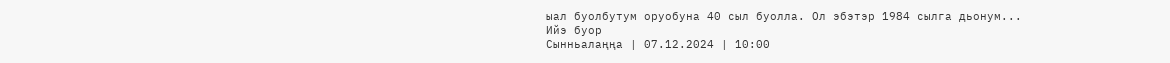ыал буолбутум оруобуна 40 сыл буолла. Ол эбэтэр 1984 сылга дьонум...
Ийэ буор
Сынньалаңңа | 07.12.2024 | 10:00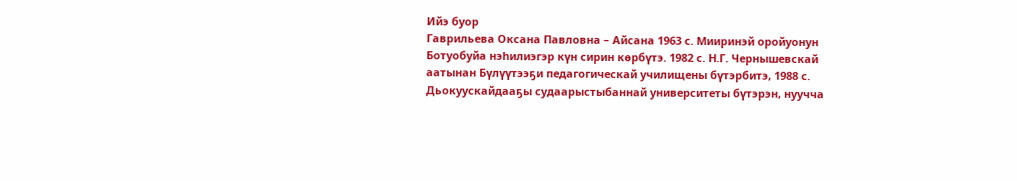Ийэ буор
Гаврильева Оксана Павловна – Айсана 1963 с. Мииринэй оройуонун Ботуобуйа нэһилиэгэр күн сирин көрбүтэ. 1982 с. Н.Г. Чернышевскай аатынан Бүлүүтээҕи педагогическай училищены бүтэрбитэ, 1988 с. Дьокуускайдааҕы судаарыстыбаннай университеты бүтэрэн, нуучча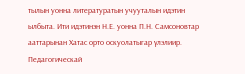тылын уонна литературатын учууталын идэтин ылбыта. Ити идэтинэн Н.Е. уонна П.Н. Самсоновтар ааттарынан Хатас орто оскуолатыгар үлэлиир. Педагогическай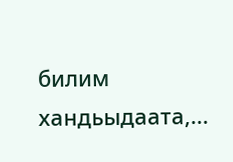билим хандьыдаата,...